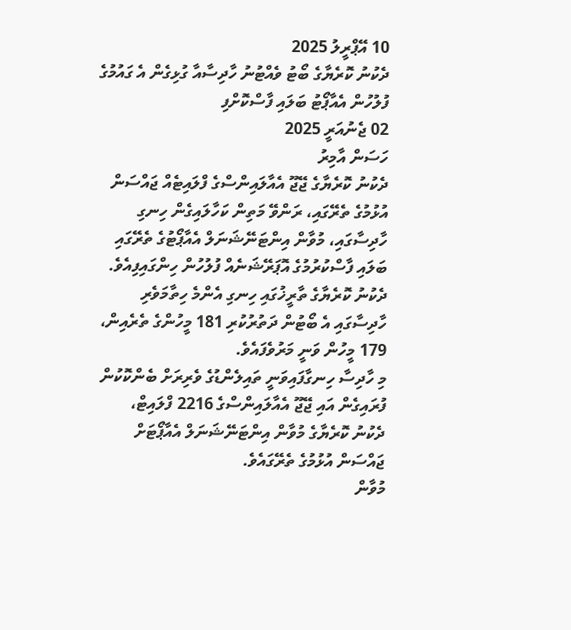10 އޭޕްރީލު 2025
ދެކުނު ކޮރެޔާގެ ބޯޓު ވެއްޓުނު ހާދިސާއާ ގުޅިގެން އެ ގައުމުގެ ފުލުހުން އެއާޕޯޓު ބަލައި ފާސްކޮށްފި
02 ޖެނުއަރީ 2025
ހަސަން އާމިރު
ދެކުނު ކޮރެޔާގެ ޖޭޖޫ އެއާލައިންސްގެ ފްލައިޓެއް ޖައްސަން އުޅުމުގެ ތެރޭގައި، ރަންވޭ މަތިން ކަހާލައިގެން ހިނގި ހާދިސާގައި، މުވާން އިންޓަނޭޝަނަލް އެއާޕޯޓުގެ ތެރޭގައި ބަލައި ފާސްކުރުމުގެ އޮޕަރޭޝަނެއް ފުލުހުން ހިންގައިފިއެވެ.
ދެކުނު ކޮރެޔާގެ ތާރީޚުގައި ހިނގި އެންމެ ހިތާމަވެރި ހާދިސާގައި އެ ބޯޓުން ދަތުރުކުރި 181 މީހުންގެ ތެރެއިން، 179 މީހުން ވަނީ މަރުވެފައެވެ.
މި ހާދިސާ ހިނގާފައިވަނީ ތައިލެންޑުގެ ވެރިރަށް ބެންކޮކުން ފުރައިގެން އައި ޖޭޖޫ އެއާލައިންސްގެ 2216 ފްލައިޓް، ދެކުނު ކޮރެޔާގެ މުވާން އިންޓަނޭޝަނަލް އެއާޕޯޓަށް ޖައްސަން އުޅުމުގެ ތެރޭގައެވެ.
މުވާން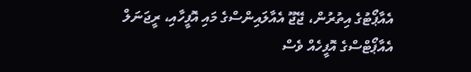އެއާޕޯޓުގެ އިތުރުން، ޖޭޖޫ އެއާލައިންސްގެ މައި އޮފީހާއި، ރީޖަނަލް އެއާޕޯޓްސްގެ އޮފީހެއް ވެސް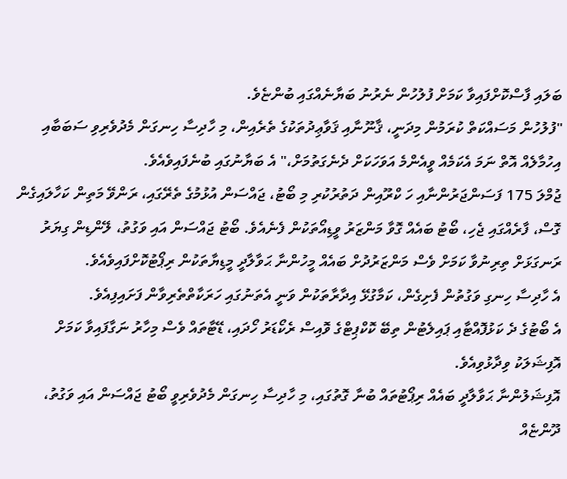ބަލައި ފާސްކޮށްފައިވާ ކަމަށް ފުލުހުން ނެރުނު ބަޔާނެއްގައި ބުންޏެވެ.
"ފުލުހުން މަސައްކަތް ކުރަމުން މިދަނީ، ޤާނޫނާއި ޤަވާޢިދުތަކުގެ ތެރެއިން، މި ހާދިސާ ހިނގަން މެދުވެރިވި ސަބަބާއި އިހުމާލެއް އޮތް ނަމަ އެކަމެއް ވީއެންމެ އަވަހަކަށް ދެނެގަތުމަށް،" އެ ބަޔާނުގައި ބުނެފައިވެއެވެ.
ޖުމްލަ 175 ފަސަންޖަރުންނާއި ހަ ކްރޫއިން ދަތުރުކުރި މި ބޯޓު، ޖައްސަން އުޅުމުގެ ތެރޭގައި، ރަންވޭ މަތިން ކަހާލައިގެން ގޮސް، ފާރެއްގައި ޖެހި، ބޯޓު ބައެއް ގޮވާ މަންޒަރު ވީޑިއޯތަކުން ފެނެއެވެ. ބޯޓު ޖައްސަން އައި ވަގުތު، ލޭންޑިން ގިޔަރު ރަނގަޅަށް ތިރިނުވާ ކަމަށް ވެސް މަންޒަރުދުށް ބައެއް މީހުންނާ ޙަވާލާދީ މީޑިޔާތަކުން ރިޕޯޓުކޮށްފައިވެއެވެ.
އެ ހާދިސާ ހިނގި ވަގުތުން ފެށިގެން، ކަމާގުޅޭ އިދާރާތަކުން ވަނީ އެތަނުގައި ހަރަކާތްތެރިވާން ފަށައިފިއެވެ.
އެ ބޯޓުގެ ދެ ކަޅުފޮއްޓާއި ޕައިލެޓުން ތިބޭ ކޮކްޕިޓްގެ ވޮއިސް ރެކޯޑަރު ހޯދައި، ޑޭޓާތައް ވެސް މިހާރު ނަގާފައިވާ ކަމަށް އޮފިޝަލަކު ވިދާޅުވިއެވެ.
އޮފިޝަލުންނާ ޙަވާލާދީ ބައެއް ރިޕޯޓުތައް ބުނާ ގޮތުގައި، މި ހާދިސާ ހިނގަން މެދުވެރިވީ ބޯޓު ޖައްސަން އައި ވަގުތު، ދޫންޏެއް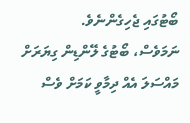ބޯޓުގައި ޖެހިގެންނެވެ.
ނަމަވެސް، ބޯޓުގެ ލޭންޑިން ގިޔަރަށް މައްސަލަ އެއް ދިމާވީ ކަމަށް ވެސް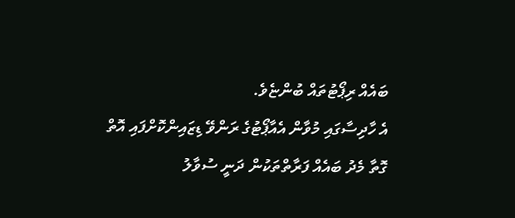ބައެއް ރިޕޯޓުތައް ބުންޏެވެ.
އެ ހާދިސާގައި މުވާން އެއާޕޯޓުގެ ރަންވޭ ޑިޒައިންކޮށްފައި އޮތް ގޮތާ މެދު ބައެއް ފަރާތްތަކުން ދަނީ ސުވާލު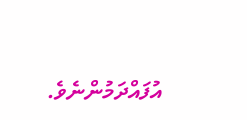އުފައްދަމުންނެވެ.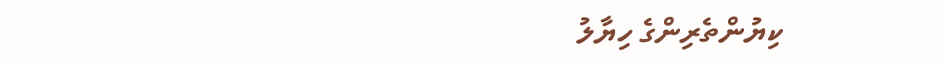ކިޔުންތެރިންގެ ހިޔާލު